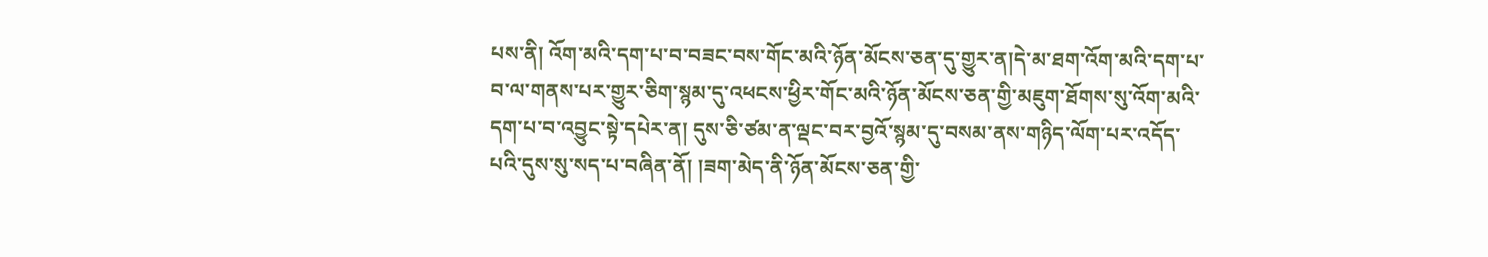པས་ནི། འོག་མའི་དག་པ་བ་བཟང་བས་གོང་མའི་ཉོན་མོངས་ཅན་དུ་གྱུར་ན།དེ་མ་ཐག་འོག་མའི་དག་པ་བ་ལ་གནས་པར་གྱུར་ཅིག་སྙམ་དུ་འཕངས་ཕྱིར་གོང་མའི་ཉོན་མོངས་ཅན་གྱི་མཇུག་ཐོགས་སུ་འོག་མའི་དག་པ་བ་འབྱུང་སྟེ་དཔེར་ན། དུས་ཅི་ཙམ་ན་ལྡང་བར་བྱའོ་སྙམ་དུ་བསམ་ནས་གཉིད་ལོག་པར་འདོད་པའི་དུས་སུ་སད་པ་བཞིན་ནོ། །ཟག་མེད་ནི་ཉོན་མོངས་ཅན་གྱི་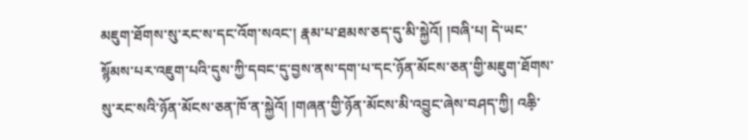མཇུག་ཐོགས་སུ་རང་ས་དང་འོག་སའང་། རྣམ་པ་ཐམས་ཅད་དུ་མི་སྐྱེའོ། །བཞི་པ། དེ་ཡང་སྙོམས་པར་འཇུག་པའི་དུས་ཀྱི་དབང་དུ་བྱས་ནས་དག་པ་དང་ཉོན་མོངས་ཅན་གྱི་མཇུག་ཐོགས་སུ་རང་སའི་ཉོན་མོངས་ཅན་ཁོ་ན་སྐྱེའོ། །གཞན་གྱི་ཉོན་མོངས་མི་འབྱུང་ཞེས་བཤད་ཀྱི། འཆི༷་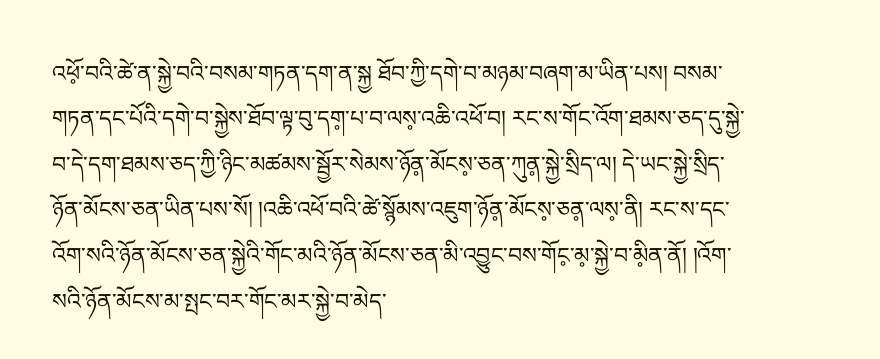འཕོ༷་བའི་ཚེ་ན་སྐྱེ་བའི་བསམ་གཏན་དག་ན་སྐྱ ཐོབ་ཀྱི་དགེ་བ་མཉམ་བཞག་མ་ཡིན་པས། བསམ་གཏན་དང་པོའི་དགེ་བ་སྐྱེས་ཐོབ་ལྟ་བུ་དག༷་པ་བ་ལས༷་འཆི་འཕོ་བ། རང་ས་གོང་འོག་ཐམས་ཅད་དུ་སྐྱེ་བ་དེ་དག་ཐམས་ཅད་ཀྱི་ཉིང་མཚམས་སྦྱོར་སེམས་ཉོན༷་མོངས༷་ཅན་ཀུན༷་སྐྱེ་སྲིད་ལ། དེ་ཡང་སྐྱེ་སྲིད་ཉོན་མོངས་ཅན་ཡིན་པས་སོ། །འཆི་འཕོ་བའི་ཚེ་སྙོམས་འཇུག་ཉོན༷་མོངས༷་ཅན༷་ལས༷་ནི། རང་ས་དང་འོག་སའི་ཉོན་མོངས་ཅན་སྐྱེའི་གོང་མའི་ཉོན་མོངས་ཅན་མི་འབྱུང་བས་གོང༷་མ༷་སྐྱེ་བ་མི༷ན་ནོ། །འོག་སའི་ཉོན་མོངས་མ་སྤང་བར་གོང་མར་སྐྱེ་བ་མེད་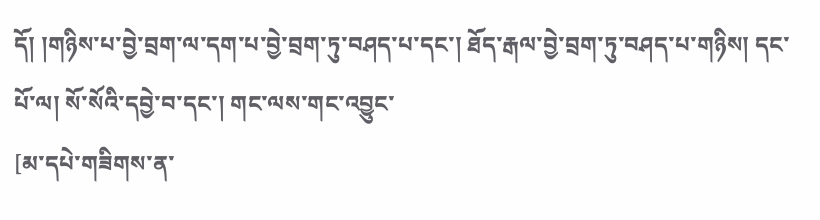དོ། །གཉིས་པ་བྱེ་བྲག་ལ་དག་པ་བྱེ་བྲག་ཏུ་བཤད་པ་དང་། ཐོད་རྒལ་བྱེ་བྲག་ཏུ་བཤད་པ་གཉིས། དང་པོ་ལ། སོ་སོའི་དབྱེ་བ་དང་། གང་ལས་གང་འབྱུང་
[མ་དཔེ་གཟིགས་ན་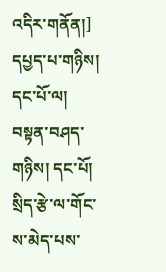འདིར་གནོན།]
དཔྱད་པ་གཉིས། དང་པོ་ལ། བསྟན་བཤད་གཉིས། དང་པོ། སྲིད་རྩེ་ལ་གོང་ས་མེད་པས་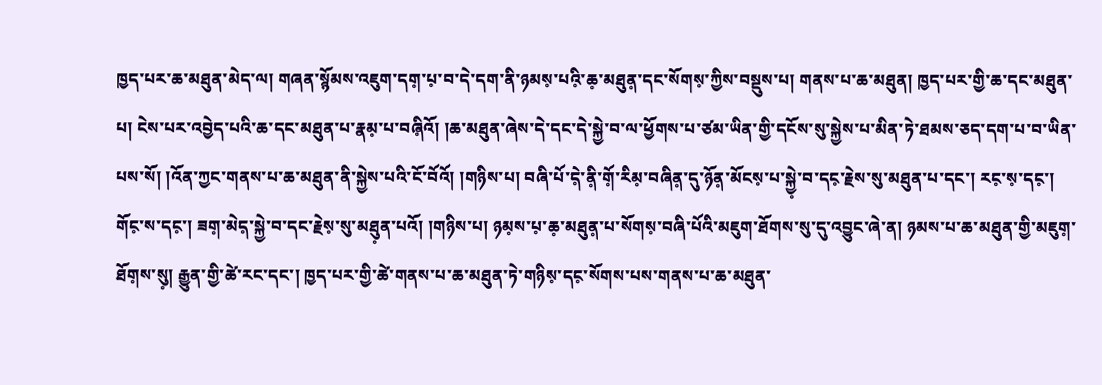ཁྱད་པར་ཆ་མཐུན་མེད་ལ། གཞན་སྙོམས་འཇུག་དག༷་པ༷་བ་དེ་དག་ནི་ཉམས༷་པའི༷་ཆ༷་མཐུན༷་དང་སོགས༷་ཀྱིས་བསྡུས་པ། གནས་པ་ཆ་མཐུན། ཁྱད་པར་གྱི་ཆ་དང་མཐུན་པ། ངེས་པར་འབྱེད་པའི་ཆ་དང་མཐུན་པ་རྣམ༷་པ་བཞི༷འོ། །ཆ་མཐུན་ཞེས་དེ་དང་དེ་སྐྱེ་བ་ལ་ཕྱོགས་པ་ཙམ་ཡིན་གྱི་དངོས་སུ་སྐྱེས་པ་མིན་ཏེ་ཐམས་ཅད་དག་པ་བ་ཡིན་པས་སོ། །འོན་ཀྱང་གནས་པ་ཆ་མཐུན་ནི་སྐྱེས་པའི་ངོ་བོའོ། །གཉིས་པ། བཞི་པོ་དེ༷་ནི༷་གོ༷་རིམ༷་བཞིན༷་དུ་ཉོན༷་མོངས༷་པ་སྐྱེ༷་བ་དང༷་རྗེས་སུ་མཐུན་པ་དང་། རང༷་ས༷་དང༷་། གོང༷་ས་དང༷་། ཟག༷་མེད༷་སྐྱེ་བ་དང་རྗེས༷་སུ་མཐུ༷ན་པའོ། །གཉིས་པ། ཉམ༷ས་པ༷་ཆ༷་མཐུན༷་པ་སོགས༷་བཞི་པོའི་མཇུག་ཐོགས་སུ་དུ་འབྱུང་ཞེ་ན། ཉམས་པ་ཆ་མཐུན་གྱི་མཇུག༷་ཐོག༷ས་སུ༷། རྒྱུན་གྱི་ཚེ་རང་དང་། ཁྱད་པར་གྱི་ཚེ་གནས་པ་ཆ་མཐུན་ཏེ་གཉིས༷་དང༷་སོགས་པས་གནས་པ་ཆ་མཐུན་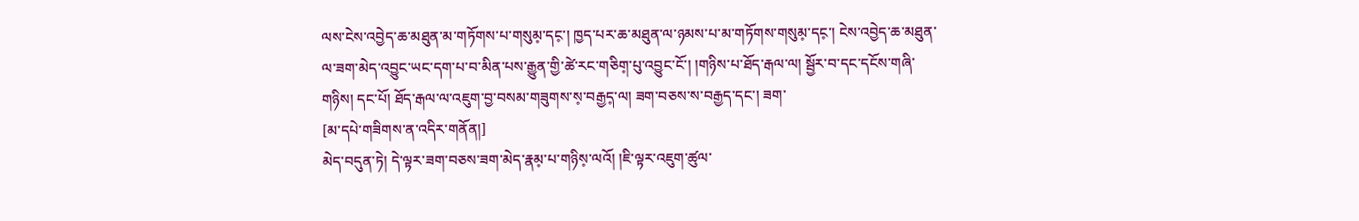ལས་ངེས་འབྱེད་ཆ་མཐུན་མ་གཏོགས་པ་གསུམ༷་དང༷་། ཁྱད་པར་ཆ་མཐུན་ལ་ཉམས་པ་མ་གཏོགས་གསུམ༷་དང༷་། ངེས་འབྱེད་ཆ་མཐུན་ལ་ཟག་མེད་འབྱུང་ཡང་དག་པ་བ་མིན་པས་རྒྱུན་གྱི་ཚེ་རང་གཅིག༷་པུ་འབྱུང་ངོ་། །གཉིས་པ་ཐོད་རྒལ་ལ། སྦྱོར་བ་དང་དངོས་གཞི་གཉིས། དང་པོ། ཐོད་རྒལ་ལ་འཇུག་བྱ་བསམ་གཟུགས་ས༷་བརྒྱད༷་ལ། ཟག་བཅས་ས་བརྒྱད་དང་། ཟག་
[མ་དཔེ་གཟིགས་ན་འདིར་གནོན།]
མེད་བདུན་ཏེ། དེ་ལྟར་ཟག་བཅས་ཟག་མེད་རྣམ༷་པ་གཉིས༷་ལའོ། །ཇི་ལྟར་འཇུག་ཚུལ་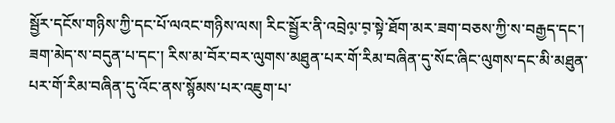སྦྱོར་དངོས་གཉིས་ཀྱི་དང་པོ་ལའང་གཉིས་ལས། རིང་སྦྱོར་ནི་འབྲེལ༷་བ༷་སྟེ་ཐོག་མར་ཟག་བཅས་ཀྱི་ས་བརྒྱད་དང་། ཟག་མེད་ས་བདུན་པ་དང་། རིས་མ་བོར་བར་ལུགས་མཐུན་པར་གོ་རིམ་བཞིན་དུ་སོང་ཞིང་ལུགས་དང་མི་མཐུན་པར་གོ་རིམ་བཞིན་དུ་འོང་ནས་སྙོམས་པར་འཇུག་པ་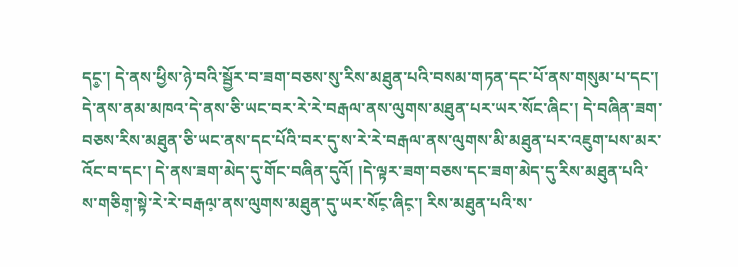དང༵་། དེ་ནས་ཕྱིས་ཉེ་བའི་སྦྱོར་བ་ཟག་བཅས་སུ་རིས་མཐུན་པའི་བསམ་གཏན་དང་པོ་ནས་གསུམ་པ་དང་། དེ་ནས་ནམ་མཁའ་དེ་ནས་ཅི་ཡང་བར་རེ་རེ་བརྒལ་ནས་ལུགས་མཐུན་པར་ཡར་སོང་ཞིང་། དེ་བཞིན་ཟག་བཅས་རིས་མཐུན་ཅི་ཡང་ནས་དང་པོའི་བར་དུ་ས་རེ་རེ་བརྒལ་ནས་ལུགས་མི་མཐུན་པར་འཇུག་པས་མར་འོང་བ་དང་། དེ་ནས་ཟག་མེད་དུ་གོང་བཞིན་དུའོ། །དེ་ལྟར་ཟག་བཅས་དང་ཟག་མེད་དུ་རིས་མཐུན་པའི་ས་གཅིག༷་སྟེ་རེ་རེ་བརྒལ༷་ནས་ལུགས་མཐུན་དུ་ཡར་སོང༷་ཞིང༷་། རིས་མཐུན་པའི་ས་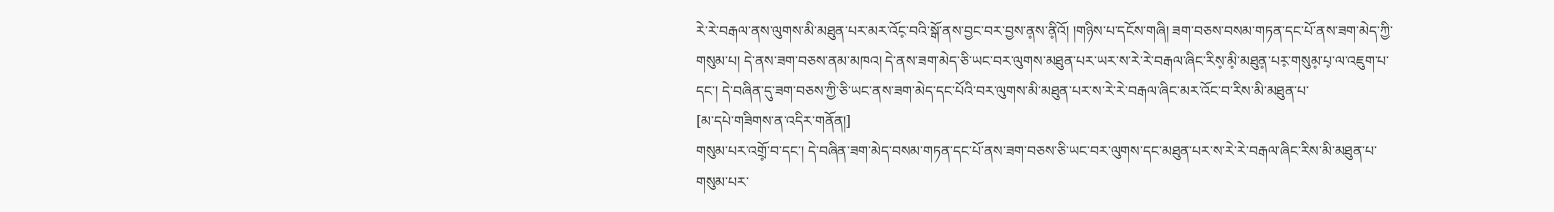རེ་རེ་བརྒལ་ནས་ལུགས་མི་མཐུན་པར་མར་འོང༷་བའི་སྒོ་ནས་བྱང་བར་བྱས་ན༷ས་ནི༷འོ། །གཉིས་པ་དངོས་གཞི། ཟག་བཅས་བསམ་གཏན་དང་པོ་ནས་ཟག་མེད་ཀྱི་གསུམ་པ། དེ་ནས་ཟག་བཅས་ནམ་མཁའ། དེ་ནས་ཟག་མེད་ཅི་ཡང་བར་ལུགས་མཐུན་པར་ཡར་ས་རེ་རེ་བརྒལ་ཞིང་རིས༷་མི༷་མཐུན༷་པར༷་གསུམ༷་པ༷་ལ་འཇུག་པ་དང་། དེ་བཞིན་དུ་ཟག་བཅས་ཀྱི་ཅི་ཡང་ནས་ཟག་མེད་དང་པོའི་བར་ལུགས་མི་མཐུན་པར་ས་རེ་རེ་བརྒལ་ཞིང་མར་འོང་བ་རིས་མི་མཐུན་པ་
[མ་དཔེ་གཟིགས་ན་འདིར་གནོན།]
གསུམ་པར་འགྲོ༷་བ་དང་། དེ་བཞིན་ཟག་མེད་བསམ་གཏན་དང་པོ་ནས་ཟག་བཅས་ཅི་ཡང་བར་ལུགས་དང་མཐུན་པར་ས་རེ་རེ་བརྒལ་ཞིང་རིས་མི་མཐུན་པ་གསུམ་པར་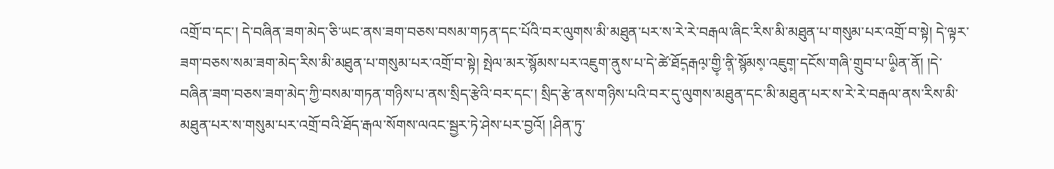འགྲོ་བ་དང་། དེ་བཞིན་ཟག་མེད་ཅི་ཡང་ནས་ཟག་བཅས་བསམ་གཏན་དང་པོའི་བར་ལུགས་མི་མཐུན་པར་ས་རེ་རེ་བརྒལ་ཞིང་རིས་མི་མཐུན་པ་གསུམ་པར་འགྲོ་བ་སྟེ། དེ་ལྟར་ཟག་བཅས་སམ་ཟག་མེད་རིས་མི་མཐུན་པ་གསུམ་པར་འགྲོ་བ་སྟེ། སྤེལ་མར་སྙོམས་པར་འཇུག་ནུས་པ་དེ་ཚེ་ཐོད༷རྒལ༷་གྱི༷་ནི༷་སྙོམས༷་འཇུག༷་དངོས་གཞི་གྲུབ་པ་ཡི༵ན་ནོ། །དེ་བཞིན་ཟག་བཅས་ཟག་མེད་ཀྱི་བསམ་གཏན་གཉིས་པ་ནས་སྲིད་རྩེའི་བར་དང་། སྲིད་རྩེ་ནས་གཉིས་པའི་བར་དུ་ལུགས་མཐུན་དང་མི་མཐུན་པར་ས་རེ་རེ་བརྒལ་ནས་རིས་མི་མཐུན་པར་ས་གསུམ་པར་འགྲོ་བའི་ཐོད་རྒལ་སོགས་ལའང་སྦྱར་ཏེ་ཤེས་པར་བྱའོ། །ཤིན་ཏུ་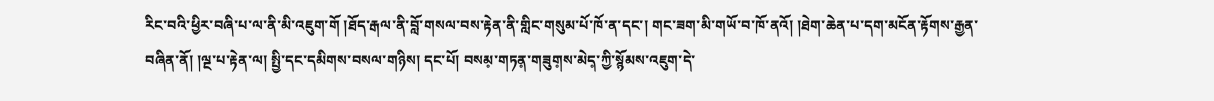རིང་བའི་ཕྱིར་བཞི་པ་ལ་ནི་མི་འཇུག་གོ །ཐོད་རྒལ་ནི་བློ་གསལ་བས་རྟེན་ནི་གླིང་གསུམ་པོ་ཁོ་ན་དང་། གང་ཟག་མི་གཡོ་བ་ཁོ་ནའོ། །ཐེག་ཆེན་པ་དག་མངོན་རྟོགས་རྒྱན་བཞིན་ནོ། །ལྔ་པ་རྟེན་ལ། སྤྱི་དང་དམིགས་བསལ་གཉིས། དང་པོ། བསམ༷་གཏན༷་གཟུག༷ས་མེད༷་ཀྱི་སྙོམས་འཇུག་དེ་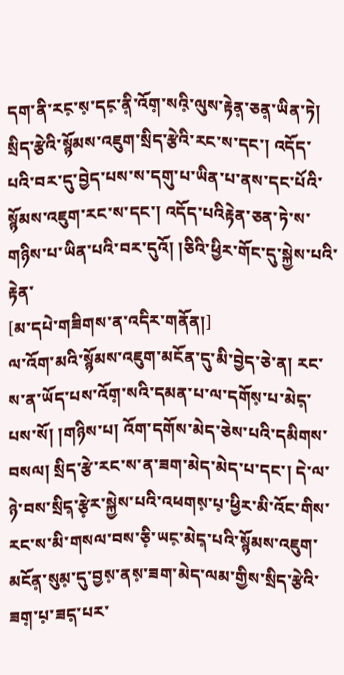དག་ནི་རང༷་ས༷་དང༷་ནི༷་འོག༷་སའི༷་ལུས་རྟེན༷་ཅན༷་ཡིན་ཏེ། སྲིད་རྩེའི་སྙོམས་འཇུག་སྲིད་རྩེའི་རང་ས་དང་། འདོད་པའི་བར་དུ་བྱེད་པས་ས་དགུ་པ་ཡིན་པ་ནས་དང་པོའི་སྙོམས་འཇུག་རང་ས་དང་། འདོད་པའིརྟེན་ཅན་ཏེ་ས་གཉིས་པ་ཡིན་པའི་བར་དུའོ། །ཅིའི་ཕྱིར་གོང་དུ་སྐྱེས་པའི་རྟེན་
[མ་དཔེ་གཟིགས་ན་འདིར་གནོན།]
ལ་འོག་མའི་སྙོམས་འཇུག་མངོན་དུ་མི་བྱེད་ཅེ་ན། རང་ས་ན་ཡོད་པས་འོག༷་སའི་དམན་པ་ལ་དགོས༷་པ་མེད༷་པས་སོ། །གཉིས་པ། འོག་དགོས་མེད་ཅེས་པའི་དམིགས་བསལ། སྲིད་རྩེ་རང་ས་ན་ཟག་མེད་མེད་པ་དང་། དེ་ལ་ཉེ་བས་སྲིད༷་རྩེ༷ར་སྐྱེས་པའི་འཕགས༷་པ༷་ཕྱིར་མི་འོང་གིས་རང་ས་མི་གསལ་བས་ཅི༷་ཡང༷་མེད༷་པའི་སྙོམས་འཇུག་མངོན༷་སུམ༷་དུ་བྱས༷་ནས༷་ཟག་མེད་ལམ་གྱིས་སྲིད་རྩེའི་ཟག༷་པ༷་ཟད༷་པར་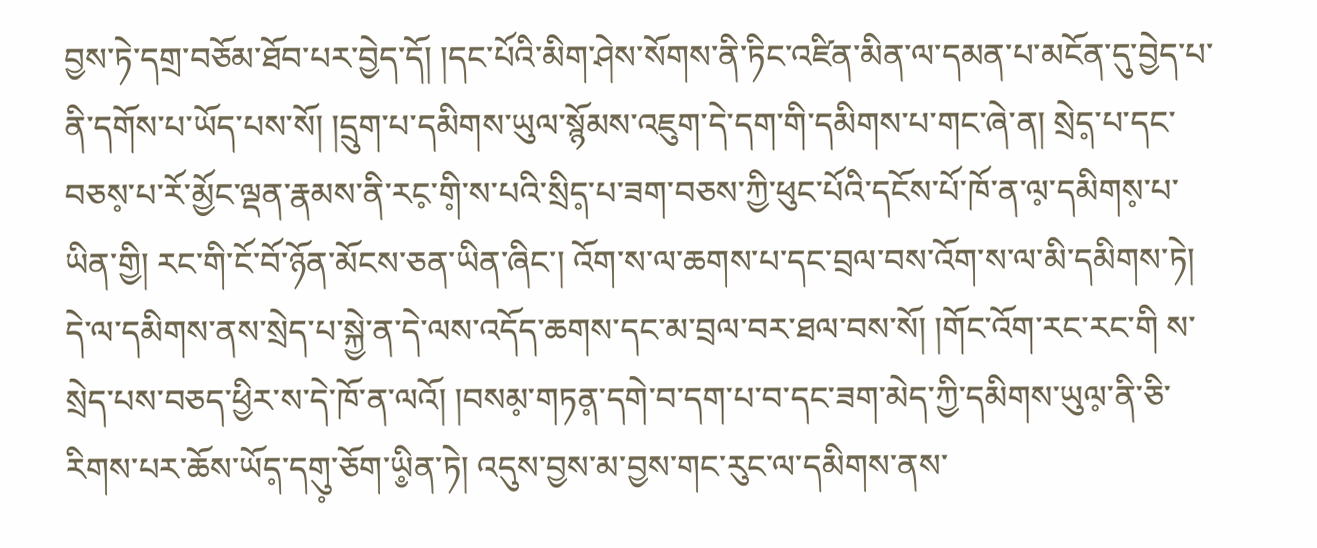བྱས་ཏེ་དགྲ་བཅོམ་ཐོབ་པར་བྱེད་དོ། །དང་པོའི་མིག་ཤེས་སོགས་ནི་ཏིང་འཛིན་མིན་ལ་དམན་པ་མངོན་དུ་བྱེད་པ་ནི་དགོས་པ་ཡོད་པས་སོ། །དྲུག་པ་དམིགས་ཡུལ་སྙོམས་འཇུག་དེ་དག་གི་དམིགས་པ་གང་ཞེ་ན། སྲེད༷་པ་དང་བཅས༷་པ་རོ་མྱོང་ལྡན་རྣམས་ནི་རང༷་གི༷་ས་པའི་སྲིད༷་པ་ཟག་བཅས་ཀྱི་ཕུང་པོའི་དངོས་པོ་ཁོ་ན་ལ༷་དམིགས༷་པ་ཡིན་གྱི། རང་གི་ངོ་བོ་ཉོན་མོངས་ཅན་ཡིན་ཞིང་། འོག་ས་ལ་ཆགས་པ་དང་བྲལ་བས་འོག་ས་ལ་མི་དམིགས་ཏེ། དེ་ལ་དམིགས་ནས་སྲེད་པ་སྐྱེ་ན་དེ་ལས་འདོད་ཆགས་དང་མ་བྲལ་བར་ཐལ་བས་སོ། །གོང་འོག་རང་རང་གི ས་སྲེད་པས་བཅད་ཕྱིར་ས་དེ་ཁོ་ན་ལའོ། །བསམ༷་གཏན༷་དགེ་བ་དག་པ་བ་དང་ཟག་མེད་ཀྱི་དམིགས་ཡུལ༷་ནི་ཅི་རིགས་པར་ཆོས་ཡོད༷་དགུ༷་ཅོག་ཡི༵ན་ཏེ། འདུས་བྱས་མ་བྱས་གང་རུང་ལ་དམིགས་ནས་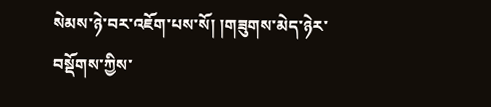སེམས་ཉེ་བར་འཇོག་པས་སོ། །གཟུགས་མེད་ཉེར་བསྡོགས་ཀྱིས་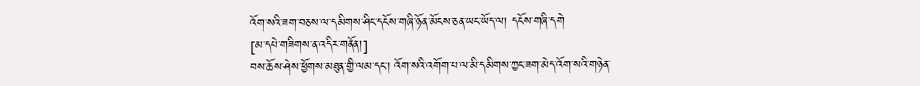འོག་སའི་ཟག་བཅས་ལ་དམིགས་ཤིང་དངོས་གཞི་ཉོན་མོངས་ཅན་ཡང་ཡོད་ལ། དངོས་གཞི་དགེ
[མ་དཔེ་གཟིགས་ན་འདིར་གནོན།]
བས་ཆོས་ཤེས་ཕྱོགས་མཐུན་གྱི་ལམ་དང་། འོག་སའི་འགོག་པ་ལ་མི་དམིགས་ཀྱང་ཟག་མེད་འོག་སའི་གཉེན་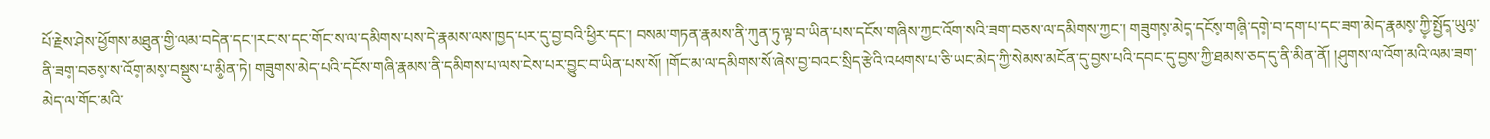པོ་རྗེས་ཤེས་ཕྱོགས་མཐུན་གྱི་ལམ་བདེན་དང་།རང་ས་དང་གོང་ས་ལ་དམིགས་པས་དེ་རྣམས་ལས་ཁྱད་པར་དུ་བྱ་བའི་ཕྱིར་དང་། བསམ་གཏན་རྣམས་ནི་ཀུན་ཏུ་ལྟ་བ་ཡིན་པས་དངོས་གཞིས་ཀྱང་འོག་སའི་ཟག་བཅས་ལ་དམིགས་ཀྱང་། གཟུགས༷་མེད༷་དངོས༷་གཞི༷་དགེ༷་བ་དག་པ་དང་ཟག་མེད་རྣམས༷་ཀྱི༷་སྤྱོད༷་ཡུལ༷་ནི་ཟག༷་བཅས༷་ས་འོག༷་མས༷་བསྡུས་པ་མི༵ན་ཏེ། གཟུགས་མེད་པའི་དངོས་གཞི་རྣམས་ནི་དམིགས་པ་ལས་ངེས་པར་བྱུང་བ་ཡིན་པས་སོ། །གོང་མ་ལ་དམིགས་སོ་ཞེས་བྱ་བའང་སྲིད་རྩེའི་འཕགས་པ་ཅི་ཡང་མེད་ཀྱི་སེམས་མངོན་དུ་བྱས་པའི་དབང་དུ་བྱས་ཀྱི་ཐམས་ཅད་དུ་ནི་མིན་ནོ། །ཤུགས་ལ་འོག་མའི་ལམ་ཟག་མེད་ལ་གོང་མའི་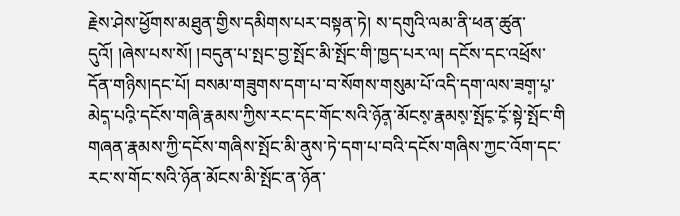རྗེས་ཤེས་ཕྱོགས་མཐུན་གྱིས་དམིགས་པར་བསྟན་ཏེ། ས་དགུའི་ལམ་ནི་ཕན་ཚུན་དུའོ། །ཞེས་པས་སོ། །བདུན་པ་སྤང་བྱ་སྤོང་མི་སྤོང་གི་ཁྱད་པར་ལ། དངོས་དང་འཕྲོས་དོན་གཉིས།དང་པོ། བསམ་གཟུགས་དག་པ་བ་སོགས་གསུམ་པོ་འདི་དག་ལས་ཟག༷་པ༷་མེད༷་པའི༷་དངོས་གཞི་རྣམས་ཀྱིས་རང་དང་གོང་སའི་ཉོན༷་མོངས༷་རྣམས༷་སྤོང༷་ངོ༷་སྟེ་སྤོང་གི གཞན་རྣམས་ཀྱི་དངོས་གཞིས་སྤོང་མི་ནུས་ཏེ་དག་པ་བའི་དངོས་གཞིས་ཀྱང་འོག་དང་རང་ས་གོང་སའི་ཉོན་མོངས་མི་སྤོང་ན་ཉོན་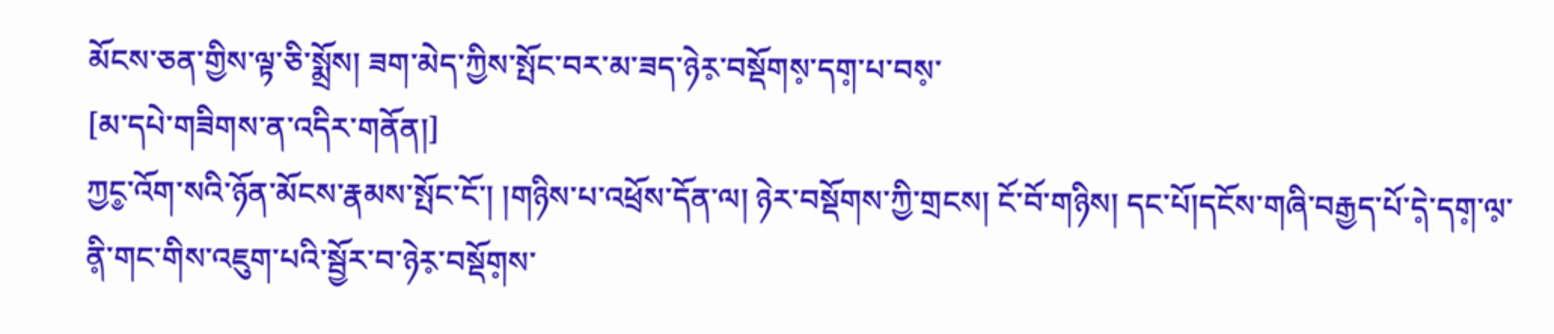མོངས་ཅན་གྱིས་ལྟ་ཅི་སྨྲོས། ཟག་མེད་ཀྱིས་སྤོང་བར་མ་ཟད་ཉེར༷་བསྡོགས༷་དག༷་པ་བས༷་
[མ་དཔེ་གཟིགས་ན་འདིར་གནོན།]
ཀྱང༵་འོག་སའི་ཉོན་མོངས་རྣམས་སྤོང་ངོ་། །གཉིས་པ་འཕྲོས་དོན་ལ། ཉེར་བསྡོགས་ཀྱི་གྲངས། ངོ་བོ་གཉིས། དང་པོ།དངོས་གཞི་བརྒྱད་པོ་དེ༷་དག༷་ལ༷་ནི༷་གང་གིས་འཇུག་པའི་སྦྱོར་བ་ཉེར༷་བསྡོག༷ས་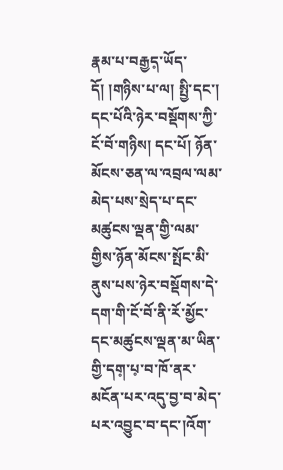རྣམ་པ་བརྒྱད༷་ཡོད་དོ། །གཉིས་པ་ལ། སྤྱི་དང་། དང་པོའི་ཉེར་བསྡོགས་ཀྱི་ངོ་བོ་གཉིས། དང་པོ། ཉོན་མོངས་ཅན་ལ་འབྲལ་ལམ་མེད་པས་སྲེད་པ་དང་མཚུངས་ལྡན་གྱི་ལམ་གྱིས་ཉོན་མོངས་སྤོང་མི་ནུས་པས་ཉེར་བསྡོགས་དེ་དག་གི་ངོ་བོ་ནི་རོ་མྱོང་དང་མཚུངས་ལྡན་མ་ཡིན་གྱི་དག༷་པ༷་བ་ཁོ་ནར་མངོན་པར་འདུ་བྱ་བ་མེད་པར་འབྱུང་བ་དང་།འོག་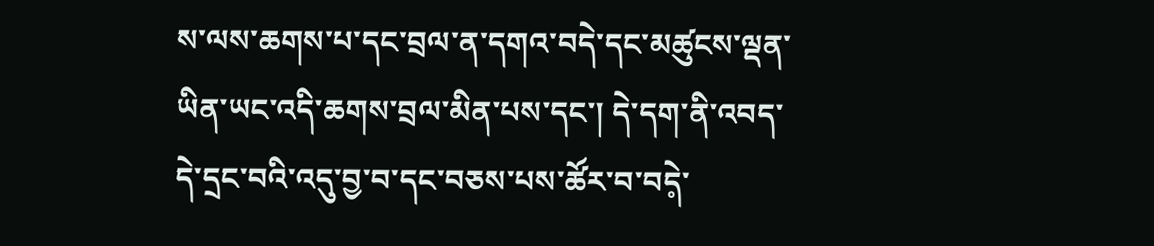ས་ལས་ཆགས་པ་དང་བྲལ་ན་དགའ་བདེ་དང་མཚུངས་ལྡན་ཡིན་ཡང་འདི་ཆགས་བྲལ་མིན་པས་དང་། དེ་དག་ནི་འབད་དེ་དྲང་བའི་འདུ་བྱ་བ་དང་བཅས་པས་ཚོར་བ་བདེ༷་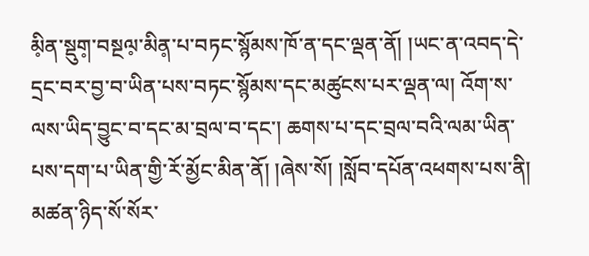མི༷ན་སྡུག༷་བསྔལ༷་མིན༷་པ་བཏང་སྙོམས་ཁོ་ན་དང་ལྡན་ནོ། །ཡང་ན་འབད་དེ་དྲང་བར་བྱ་བ་ཡིན་པས་བཏང་སྙོམས་དང་མཚུངས་པར་ལྡན་ལ། འོག་ས་ལས་ཡིད་བྱུང་བ་དང་མ་བྲལ་བ་དང་། ཆགས་པ་དང་བྲལ་བའི་ལམ་ཡིན་པས་དག་པ་ཡིན་གྱི་རོ་མྱོང་མིན་ནོ། །ཞེས་སོ། །སློབ་དཔོན་འཕགས་པས་ནི། མཚན་ཉིད་སོ་སོར་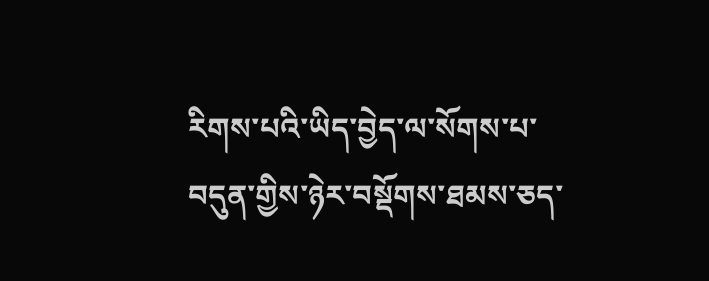རིགས་པའི་ཡིད་བྱེད་ལ་སོགས་པ་བདུན་གྱིས་ཉེར་བསྡོགས་ཐམས་ཅད་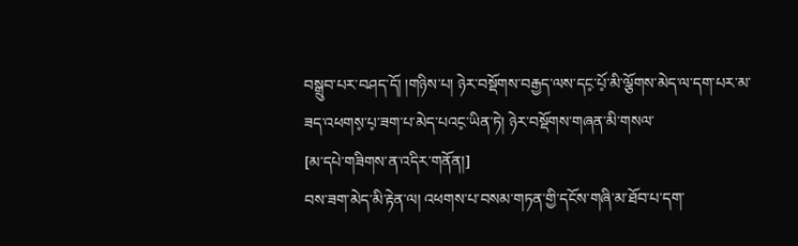བསྒྲུབ་པར་བཤད་དོ། །གཉིས་པ། ཉེར་བསྡོགས་བརྒྱད་ལས་དང༷་པོ༷་མི་ལྕོགས་མེད་ལ་དག་པར་མ་ཟད་འཕགས༷་པ༷་ཟག་པ་མེད་པའང༷་ཡིན་ཏེ། ཉེར་བསྡོགས་གཞན་མི་གསལ་
[མ་དཔེ་གཟིགས་ན་འདིར་གནོན།]
བས་ཟག་མེད་མི་རྟེན་ལ། འཕགས་པ་བསམ་གཏན་གྱི་དངོས་གཞི་མ་ཐོབ་པ་དག་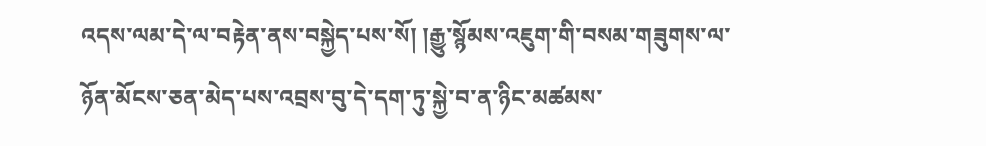འདས་ལམ་དེ་ལ་བརྟེན་ནས་བསྐྱེད་པས་སོ། །རྒྱུ་སྙོམས་འཇུག་གི་བསམ་གཟུགས་ལ་ཉོན་མོངས་ཅན་མེད་པས་འབྲས་བུ་དེ་དག་ཏུ་སྐྱེ་བ་ན་ཉིང་མཚམས་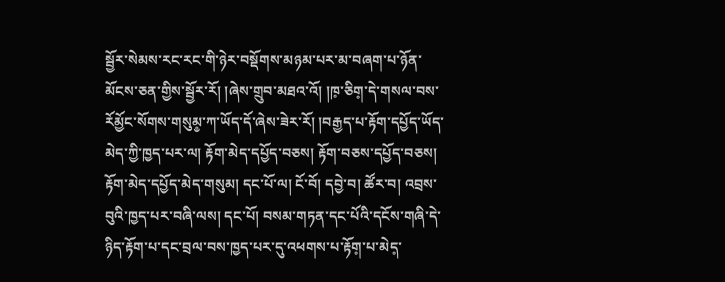སྦྱོར་སེམས་རང་རང་གི་ཉེར་བསྡོགས་མཉམ་པར་མ་བཞག་པ་ཉོན་མོངས་ཅན་གྱིས་སྦྱོར་རོ། །ཞེས་གྲུབ་མཐའ་འོ། །ཁ༷་ཅིག༷་དེ་གསལ་བས་རོམྱོང་སོགས་གསུམ༵་ཀ་ཡོད་དོ་ཞེས་ཟེར་རོ། །བརྒྱད་པ་རྟོག་དཔྱོད་ཡོད་མེད་ཀྱི་ཁྱད་པར་ལ། རྟོག་མེད་དཔྱོད་བཅས། རྟོག་བཅས་དཔྱོད་བཅས། རྟོག་མེད་དཔྱོད་མེད་གསུམ། དང་པོ་ལ། ངོ་བོ། དབྱེ་བ། ཚོར་བ། འབྲས་བུའི་ཁྱད་པར་བཞི་ལས། དང་པོ། བསམ་གཏན་དང་པོའི་དངོས་གཞི་དེ་ཉིད་རྟོག་པ་དང་བྲལ་བས་ཁྱད་པར་དུ་འཕགས་པ་རྟོག༷་པ་མེད༷་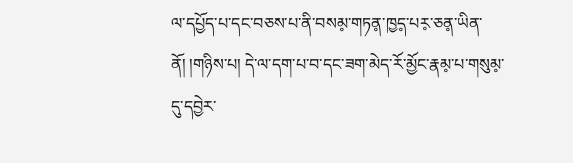ལ་དཔྱོད་པ་དང་བཅས་པ་ནི་བསམ༷་གཏན༷་ཁྱད༷་པར༷་ཅན༷་ཡིན་ནོ། །གཉིས་པ། དེ་ལ་དག་པ་བ་དང་ཟག་མེད་རོ་མྱོང་རྣམ༷་པ་གསུམ༷་དུ་དབྱེར་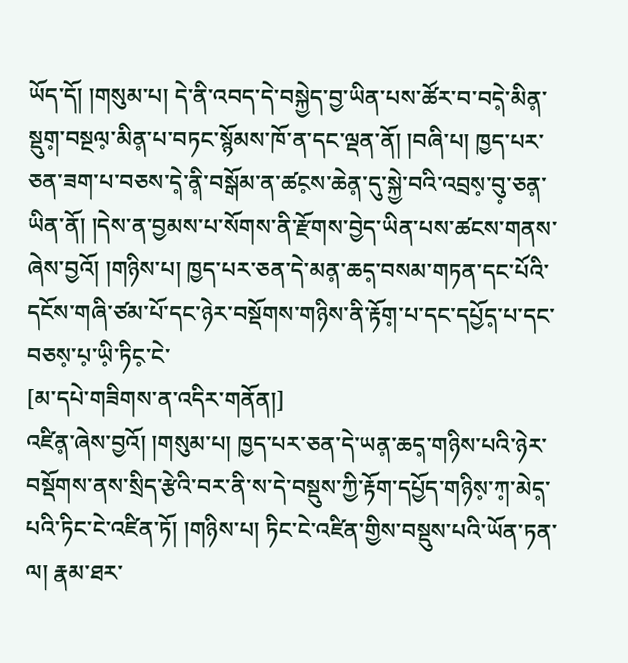ཡོད་དོ། །གསུམ་པ། དེ་ནི་འབད་དེ་བསྐྱེད་བྱ་ཡིན་པས་ཚོར་བ་བདེ༷་མིན༷་སྡུག༷་བསྔལ༷་མིན༷་པ་བཏང་སྙོམས་ཁོ་ན་དང་ལྡན་ནོ། །བཞི་པ། ཁྱད་པར་ཅན་ཟག་པ་བཅས་དེ༷་ནི༷་བསྒོམ་ན་ཚང༷ས་ཆེན༷་དུ་སྐྱེ་བའི་འབྲས༷་བུ༷་ཅན༷་ཡིན་ནོ། །དེས་ན་བྱམས་པ་སོགས་ནི་རྫོགས་བྱེད་ཡིན་པས་ཚངས་གནས་ཞེས་བྱའོ། །གཉིས་པ། ཁྱད་པར་ཅན་དེ་མན༷་ཆད༷་བསམ་གཏན་དང་པོའི་དངོས་གཞི་ཙམ་པོ་དང་ཉེར་བསྡོགས་གཉིས་ནི་རྟོག༷་པ་དང་དཔྱོད༷་པ་དང་བཅས༷་པ༷་ཡི༷་ཏིང༷་ངེ་
[མ་དཔེ་གཟིགས་ན་འདིར་གནོན།]
འཛིན༷་ཞེས་བྱའོ། །གསུམ་པ། ཁྱད་པར་ཅན་དེ་ཡན༷་ཆད༷་གཉིས་པའི་ཉེར་བསྡོགས་ནས་སྲིད་རྩེའི་བར་ནི་ས་དེ་བསྡུས་ཀྱི་རྟོག་དཔྱོད་གཉིས༷་ཀ༷་མེད༷་པའི་ཏིང་ངེ་འཛིན་ཏོ། །གཉིས་པ། ཏིང་ངེ་འཛིན་གྱིས་བསྡུས་པའི་ཡོན་ཏན་ལ། རྣམ་ཐར་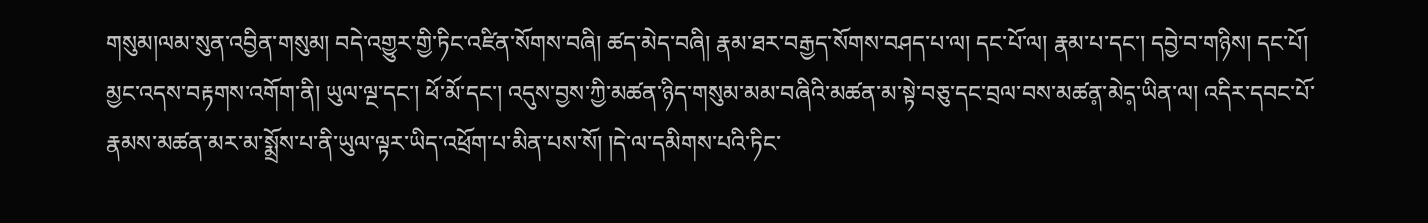གསུམ།ལམ་སུན་འབྱིན་གསུམ། བདེ་འགྱུར་གྱི་ཏིང་འཛིན་སོགས་བཞི། ཚད་མེད་བཞི། རྣམ་ཐར་བརྒྱད་སོགས་བཤད་པ་ལ། དང་པོ་ལ། རྣམ་པ་དང་། དབྱེ་བ་གཉིས། དང་པོ། མྱང་འདས་བརྟགས་འགོག་ནི། ཡུལ་ལྔ་དང་། ཕོ་མོ་དང་། འདུས་བྱས་ཀྱི་མཚན་ཉིད་གསུམ་མམ་བཞིའི་མཚན་མ་སྟེ་བཅུ་དང་བྲལ་བས་མཚན༷་མེད༷་ཡིན་ལ། འདིར་དབང་པོ་རྣམས་མཚན་མར་མ་སྨྲོས་པ་ནི་ཡུལ་ལྟར་ཡིད་འཕྲོག་པ་མིན་པས་སོ། །དེ་ལ་དམིགས་པའི་ཏིང་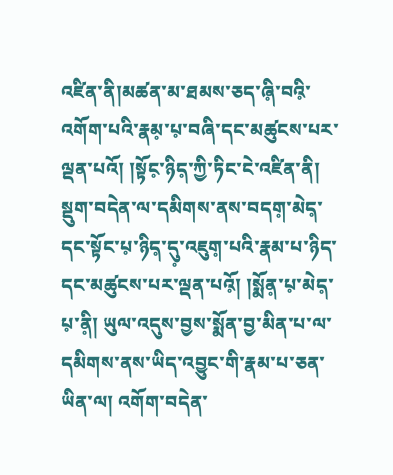འཛིན་ནི།མཚན་མ་ཐམས་ཅད་ཞི༷་བའི༷་འགོག་པའི་རྣམ༷་པ༷་བཞི་དང་མཚུངས་པར་ལྡན་པའོ། །སྟོང༷་ཉིད༷་ཀྱི་ཏིང་ངེ་འཛིན་ནི། སྡུག་བདེན་ལ་དམིགས་ནས་བདག༷་མེད༷་དང་སྟོང་པ༷་ཉིད༷་དུ༷་འཇུག༷་པའི་རྣམ་པ་ཉིད་དང་མཚུངས་པར་ལྡན་པའོ༷། །སྨོན༷་པ༷་མེད༷་པ༷་ནི༷། ཡུལ་འདུས་བྱས་སྨོན་བྱ་མིན་པ་ལ་དམིགས་ནས་ཡིད་འབྱུང་གི་རྣམ་པ་ཅན་ཡིན་ལ། འགོག་བདེན་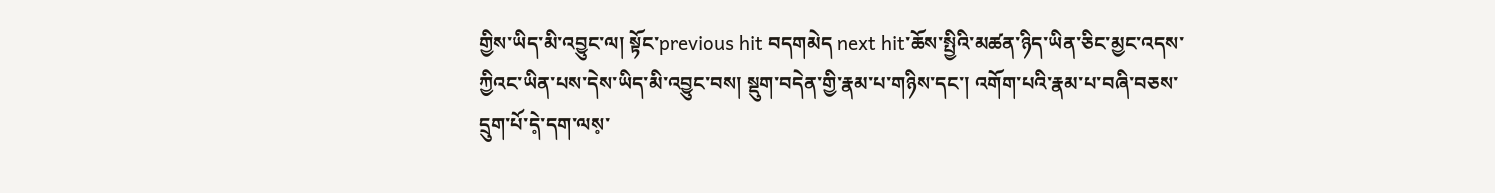གྱིས་ཡིད་མི་འབྱུང་ལ། སྟོང་previous hit བདགམེད next hit་ཆོས་སྤྱིའི་མཚན་ཉིད་ཡིན་ཅིང་མྱང་འདས་ཀྱིའང་ཡིན་པས་དེས་ཡིད་མི་འབྱུང་བས། སྡུག་བདེན་གྱི་རྣམ་པ་གཉིས་དང་། འགོག་པའི་རྣམ་པ་བཞི་བཅས་དྲུག་པོ་དེ༷་དག་ལས༷་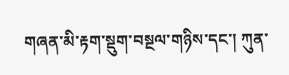གཞན་མི་རྟག་སྡུག་བསྔལ་གཉིས་དང་། ཀུན་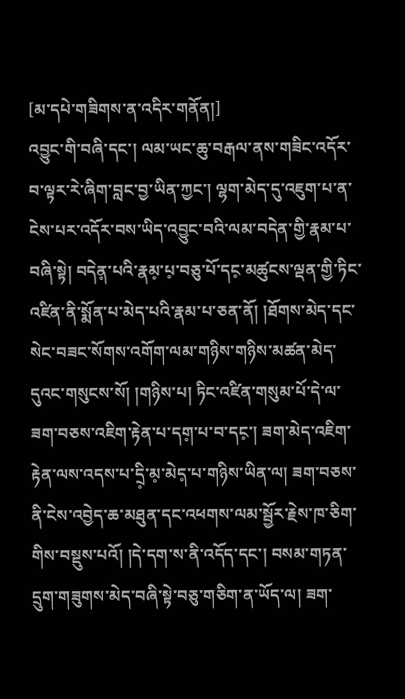[མ་དཔེ་གཟིགས་ན་འདིར་གནོན།]
འབྱུང་གི་བཞི་དང་། ལམ་ཡང་ཆུ་བརྒལ་ནས་གཟིང་འདོར་བ་ལྟར་རེ་ཞིག་བླང་བྱ་ཡིན་ཀྱང་། ལྷག་མེད་དུ་འཇུག་པ་ན་ངེས་པར་འདོར་བས་ཡིད་འབྱུང་བའི་ལམ་བདེན་གྱི་རྣམ་པ་བཞི་སྟེ། བདེན༷་པའི་རྣམ༷་པ༷་བཅུ་པོ་དང༷་མཚུངས་ལྡན་གྱི་ཏིང་འཛིན་ནི་སྨོན་པ་མེད་པའི་རྣམ་པ་ཅན་ནོ། །ཐོགས་མེད་དང་སེང་བཟང་སོགས་འགོག་ལམ་གཉིས་གཉིས་མཚན་མེད་དུའང་གསུངས་སོ། །གཉིས་པ། ཏིང་འཛིན་གསུམ་པོ་དེ་ལ་ཟག་བཅས་འཇིག་རྟེན་པ་དག༷་པ་བ་དང༷་། ཟག་མེད་འཇིག་རྟེན་ལས་འདས་པ་དྲི༷་མ༷་མེད༷་པ་གཉིས་ཡིན་ལ། ཟག་བཅས་ནི་ངེས་འབྱེད་ཆ་མཐུན་དང་འཕགས་ལམ་སྦྱོར་རྗེས་ཁ་ཅིག་གིས་བསྡུས་པའོ། །དེ་དག་ས་ནི་འདོད་དང་། བསམ་གཏན་དྲུག་གཟུགས་མེད་བཞི་སྟེ་བཅུ་གཅིག་ན་ཡོད་ལ། ཟག་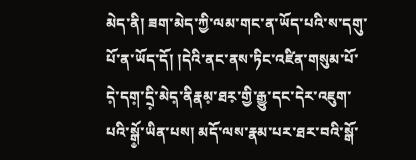མེད་ནི། ཟག་མེད་ཀྱི་ལམ་གང་ན་ཡོད་པའི་ས་དགུ་པོ་ན་ཡོད་དོ། །དེའི་ནང་ནས་ཏིང་འཛིན་གསུམ་པོ་དེ༷་དག༷་དྲི༷་མེད༷་ནིརྣམ༷་ཐར༷་གྱི་རྒྱུ་དང་དེར་འཇུག་པའི་སྒོ༵་ཡིན་པས། མདོ་ལས་རྣམ་པར་ཐར་བའི་སྒོ་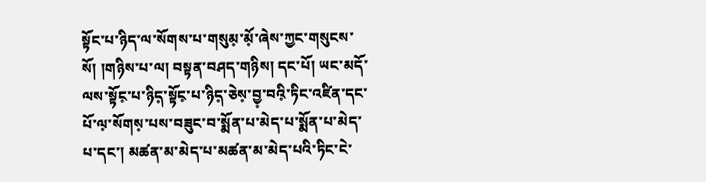སྟོང་པ་ཉིད་ལ་སོགས་པ་གསུམ༷་མོ༷་ཞེས་ཀྱང་གསུངས་སོ། །གཉིས་པ་ལ། བསྟན་བཤད་གཉིས། དང་པོ། ཡང་མདོ་ལས་སྟོང༷་པ་ཉིད༷་སྟོང༷་པ་ཉིད༷་ཅེས༷་བྱ༷་བའི༷་ཏིང་འཛིན་དང་པོ་ལ༷་སོགས༷་པས་བཟུང་བ་སྨོན་པ་མེད་པ་སྨོན་པ་མེད་པ་དང་། མཚན་མ་མེད་པ་མཚན་མ་མེད་པའི་ཏིང་ངེ་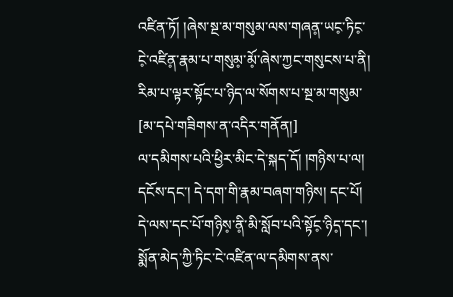འཛིན་ཏོ། །ཞེས་སྔ་མ་གསུམ་ལས་གཞན༷་ཡང༷་ཏིང༷་ངེ༷་འཛིན༷་རྣམ་པ་གསུམ༷་མོ༷་ཞེས་ཀྱང་གསུངས་པ་ནི། རིམ་པ་ལྟར་སྟོང་པ་ཉིད་ལ་སོགས་པ་སྔ་མ་གསུམ་
[མ་དཔེ་གཟིགས་ན་འདིར་གནོན།]
ལ་དམིགས་པའི་ཕྱིར་མིང་དེ་སྐད་དོ། །གཉིས་པ་ལ། དངོས་དང་། དེ་དག་གི་རྣམ་བཞག་གཉིས། དང་པོ། དེ་ལས་དང་པོ་གཉིས༷་ནི༷་མི་སློབ་པའི་སྟོང༷་ཉིད༷་དང་། སྨོན་མེད་ཀྱི་ཏིང་ངེ་འཛིན་ལ་དམིགས་ནས་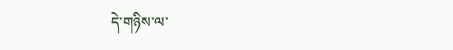དེ་གཉིས་ལ་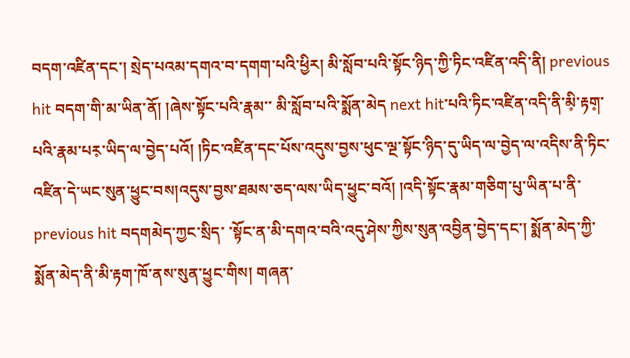བདག་འཛིན་དང་། སྲེད་པའམ་དགའ་བ་དགག་པའི་ཕྱིར། མི་སློབ་པའི་སྟོང་ཉིད་ཀྱི་ཏིང་འཛིན་འདི་ནི། previous hit བདག་གི་མ་ཡིན་ནོ། །ཞེས་སྟོང་པའི་རྣམ་་ མི་སློབ་པའི་སྨོན་མེད next hit་པའི་ཏིང་འཛིན་འདི་ནི་མི༷་རྟག༷་པའི་རྣམ་པར༷་ཡིད་ལ་བྱེད་པའོ། །ཏིང་འཛིན་དང་པོས་འདུས་བྱས་ཕུང་ལྔ་སྟོང་ཉིད་དུ་ཡིད་ལ་བྱེད་ལ་འདིས་ནི་ཏིང་འཛིན་དེ་ཡང་སུན་ཕྱུང་བས།འདུས་བྱས་ཐམས་ཅད་ལས་ཡིད་ཕྱུང་བའོ། །འདི་སྟོང་རྣམ་གཅིག་པུ་ཡིན་པ་ནི་previous hit བདགམེད་ཀྱང་སྲིད་ ་སྟོང་ན་མི་དགའ་བའི་འདུ་ཤེས་ཀྱིས་སུན་འབྱིན་བྱེད་དང་། སྨོན་མེད་ཀྱི་སྨོན་མེད་ནི་མི་རྟག་ཁོ་ནས་སུན་ཕྱུང་གིས། གཞན་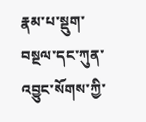རྣམ་པ་སྡུག་བསྔལ་དང་ཀུན་འབྱུང་སོགས་ཀྱི་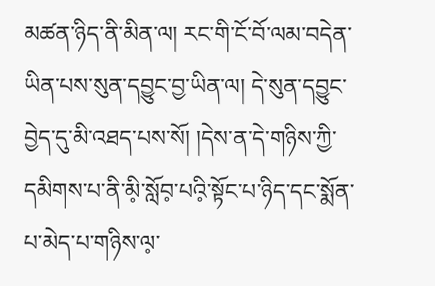མཚན་ཉིད་ནི་མིན་ལ། རང་གི་ངོ་བོ་ལམ་བདེན་ཡིན་པས་སུན་དབྱུང་བྱ་ཡིན་ལ། དེ་སུན་དབྱུང་བྱེད་དུ་མི་འཐད་པས་སོ། །དེས་ན་དེ་གཉིས་ཀྱི་དམིགས་པ་ནི་མི༷་སློབ༷་པའི༷་སྟོང་པ་ཉིད་དང་སྨོན་པ་མེད་པ་གཉིས་ལ༷་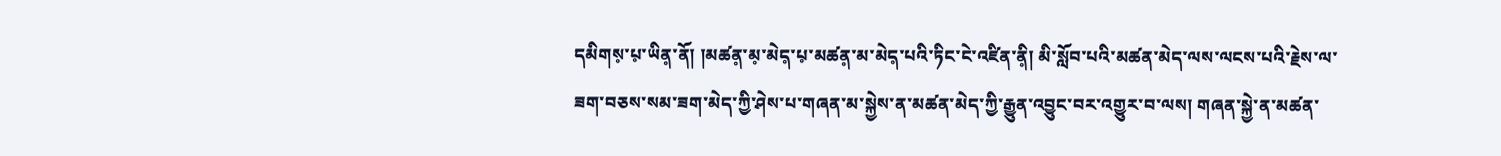དམིགས༷་པ༷་ཡིན༷་ནོ། །མཚན༷་མ༷་མེད༷་པ༷་མཚན༷་མ་མེད༷་པའི་ཏིང་ངེ་འཛིན་ནི༷། མི་སློབ་པའི་མཚན་མེད་ལས་ལངས་པའི་རྗེས་ལ་ཟག་བཅས་སམ་ཟག་མེད་ཀྱི་ཤེས་པ་གཞན་མ་སྐྱེས་ན་མཚན་མེད་ཀྱི་རྒྱུན་འབྱུང་བར་འགྱུར་བ་ལས། གཞན་སྐྱེ་ན་མཚན་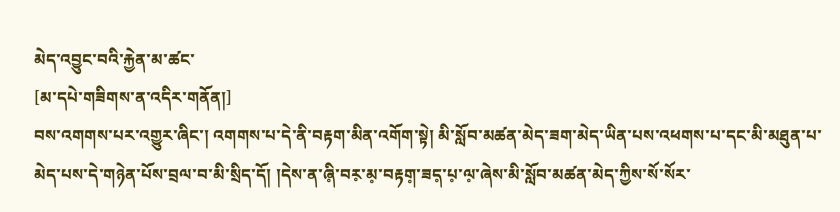མེད་འབྱུང་བའི་རྐྱེན་མ་ཚང་
[མ་དཔེ་གཟིགས་ན་འདིར་གནོན།]
བས་འགགས་པར་འགྱུར་ཞིང་། འགགས་པ་དེ་ནི་བརྟག་མིན་འགོག་སྟེ། མི་སློབ་མཚན་མེད་ཟག་མེད་ཡིན་པས་འཕགས་པ་དང་མི་མཐུན་པ་མེད་པས་དེ་གཉེན་པོས་བྲལ་བ་མི་སྲིད་དོ། །དེས་ན་ཞི༷་བར༷་མ༷་བརྟག༷་ཟད༷་པ༷་ལ༷་ཞེས་མི་སློབ་མཚན་མེད་ཀྱིས་སོ་སོར་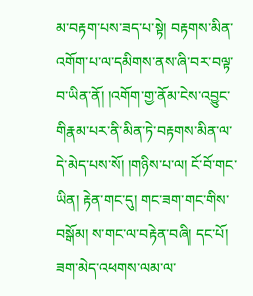མ་བརྟག་པས་ཟད་པ་སྟེ། བརྟགས་མིན་འགོག་པ་ལ་དམིགས་ནས་ཞི་བར་བལྟ་བ་ཡིན་ནོ། །འགོག་གྱ་ནོམ་ངེས་འབྱུང་གིརྣམ་པར་ནི་མིན་ཏེ་བརྟགས་མིན་ལ་དེ་མེད་པས་སོ། །གཉིས་པ་ལ། ངོ་བོ་གང་ཡིན། རྟེན་གང་དུ། གང་ཟག་གང་གིས་བསྒོམ། ས་གང་ལ་བརྟེན་བཞི། དང་པོ། ཟག་མེད་འཕགས་ལམ་ལ་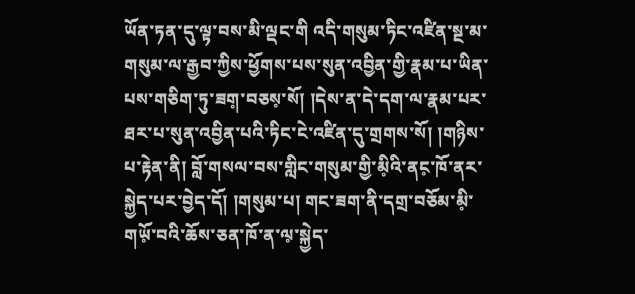ཡོན་ཏན་དུ་ལྟ་བས་མི་ལྡང་གི འདི་གསུམ་ཏིང་འཛིན་སྔ་མ་གསུམ་ལ་རྒྱབ་ཀྱིས་ཕྱོགས་པས་སུན་འབྱིན་གྱི་རྣམ་པ་ཡིན་པས་གཅིག་ཏུ་ཟག༷་བཅས༷་སོ། །དེས་ན་དེ་དག་ལ་རྣམ་པར་ཐར་པ་སུན་འབྱིན་པའི་ཏིང་ངེ་འཛིན་དུ་གྲགས་སོ། །གཉིས་པ་རྟེན་ནི། བློ་གསལ་བས་གླིང་གསུམ་གྱི་མི༷འི་ནང༷་ཁོ་ནར་སྐྱེད་པར་བྱེད་དོ། །གསུམ་པ། གང་ཟག་ནི་དགྲ་བཅོམ་མི༷་གཡོ༷་བའི་ཆོས་ཅན་ཁོ་ན་ལ༷་སྐྱེད་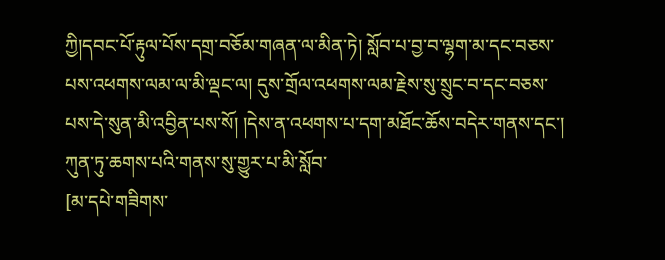ཀྱི།དབང་པོ་རྟུལ་པོས་དགྲ་བཅོམ་གཞན་ལ་མིན་ཏེ། སློབ་པ་བྱ་བ་ལྷག་མ་དང་བཅས་པས་འཕགས་ལམ་ལ་མི་ལྡང་ལ། དུས་གྲོལ་འཕགས་ལམ་རྗེས་སུ་སྲུང་བ་དང་བཅས་པས་དེ་སུན་མི་འབྱིན་པས་སོ། །དེས་ན་འཕགས་པ་དག་མཐོང་ཆོས་བདེར་གནས་དང་། ཀུན་ཏུ་ཆགས་པའི་གནས་སུ་གྱུར་པ་མི་སློབ་
[མ་དཔེ་གཟིགས་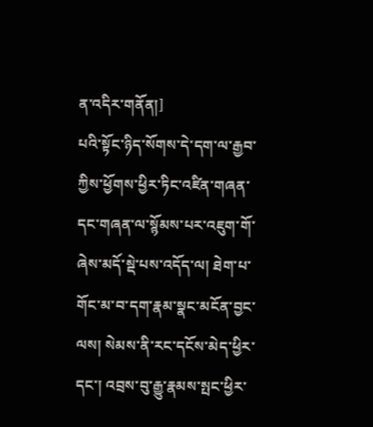ན་འདིར་གནོན།]
པའི་སྟོང་ཉིད་སོགས་དེ་དག་ལ་རྒྱབ་ཀྱིས་ཕྱོགས་ཕྱིར་ཏིང་འཛིན་གཞན་དང་གཞན་ལ་སྙོམས་པར་འཇུག་གོ་ཞེས་མདོ་སྡེ་པས་འདོད་ལ། ཐེག་པ་གོང་མ་བ་དག་རྣམ་སྣང་མངོན་བྱང་ལས། སེམས་ནི་རང་དངོས་མེད་ཕྱིར་དང་། འབྲས་བུ་རྒྱུ་རྣམས་སྤང་ཕྱིར་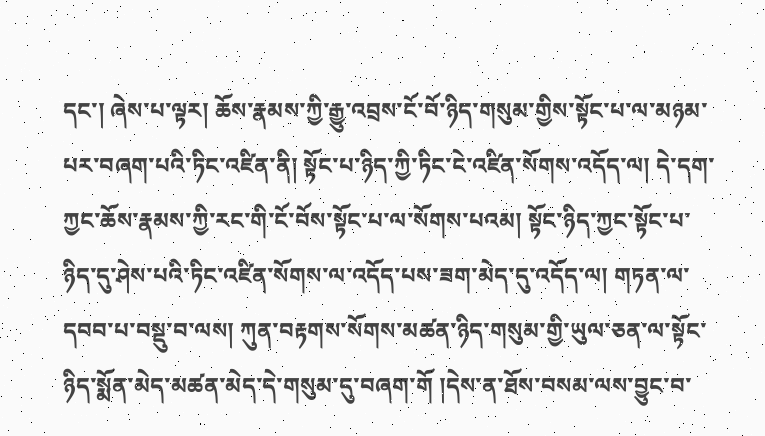དང་། ཞེས་པ་ལྟར། ཆོས་རྣམས་ཀྱི་རྒྱུ་འབྲས་ངོ་བོ་ཉིད་གསུམ་གྱིས་སྟོང་པ་ལ་མཉམ་པར་བཞག་པའི་ཏིང་འཛིན་ནི། སྟོང་པ་ཉིད་ཀྱི་ཏིང་ངེ་འཛིན་སོགས་འདོད་ལ། དེ་དག་ཀྱང་ཆོས་རྣམས་ཀྱི་རང་གི་ངོ་བོས་སྟོང་པ་ལ་སོགས་པའམ། སྟོང་ཉིད་ཀྱང་སྟོང་པ་ཉིད་དུ་ཤེས་པའི་ཏིང་འཛིན་སོགས་ལ་འདོད་པས་ཟག་མེད་དུ་འདོད་ལ། གཏན་ལ་དབབ་པ་བསྡུ་བ་ལས། ཀུན་བརྟགས་སོགས་མཚན་ཉིད་གསུམ་གྱི་ཡུལ་ཅན་ལ་སྟོང་ཉིད་སྨོན་མེད་མཚན་མེད་དེ་གསུམ་དུ་བཞག་གོ །དེས་ན་ཐོས་བསམ་ལས་བྱུང་བ་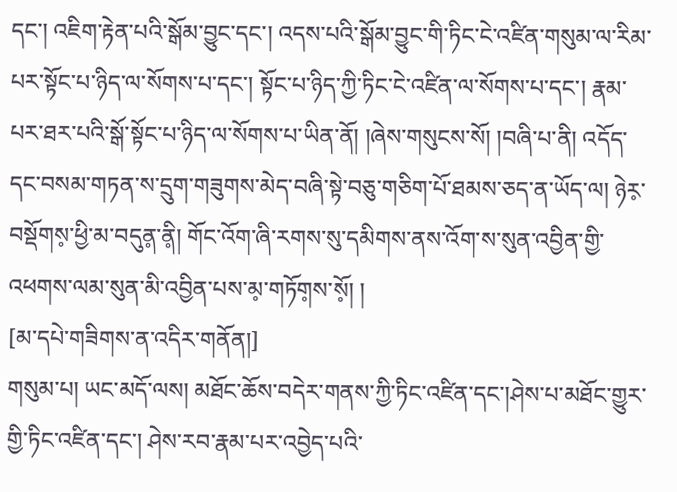དང་། འཇིག་རྟེན་པའི་སྒོམ་བྱུང་དང་། འདས་པའི་སྒོམ་བྱུང་གི་ཏིང་ངེ་འཛིན་གསུམ་ལ་རིམ་པར་སྟོང་པ་ཉིད་ལ་སོགས་པ་དང་། སྟོང་པ་ཉིད་ཀྱི་ཏིང་ངེ་འཛིན་ལ་སོགས་པ་དང་། རྣམ་པར་ཐར་པའི་སྒོ་སྟོང་པ་ཉིད་ལ་སོགས་པ་ཡིན་ནོ། །ཞེས་གསུངས་སོ། །བཞི་པ་ནི། འདོད་དང་བསམ་གཏན་ས་དྲུག་གཟུགས་མེད་བཞི་སྟེ་བཅུ་གཅིག་པོ་ཐམས་ཅད་ན་ཡོད་ལ། ཉེར༷་བསྡོགས༷་ཕྱི་མ་བདུན༷་ནི༷། གོང་འོག་ཞི་རགས་སུ་དམིགས་ནས་འོག་ས་སུན་འབྱིན་གྱི་འཕགས་ལམ་སུན་མི་འབྱིན་པས་མ༷་གཏོག༷ས་སོ༷། །
[མ་དཔེ་གཟིགས་ན་འདིར་གནོན།]
གསུམ་པ། ཡང་མདོ་ལས། མཐོང་ཆོས་བདེར་གནས་ཀྱི་ཏིང་འཛིན་དང་།ཤེས་པ་མཐོང་གྱུར་གྱི་ཏིང་འཛིན་དང་། ཤེས་རབ་རྣམ་པར་འབྱེད་པའི་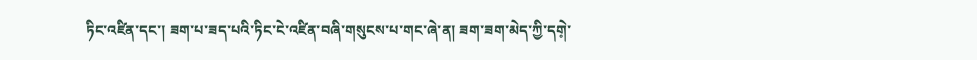ཏིང་འཛིན་དང་། ཟག་པ་ཟད་པའི་ཏིང་ངེ་འཛིན་བཞི་གསུངས་པ་གང་ཞེ་ན། ཟག་ཟག་མེད་ཀྱི་དགེ༷་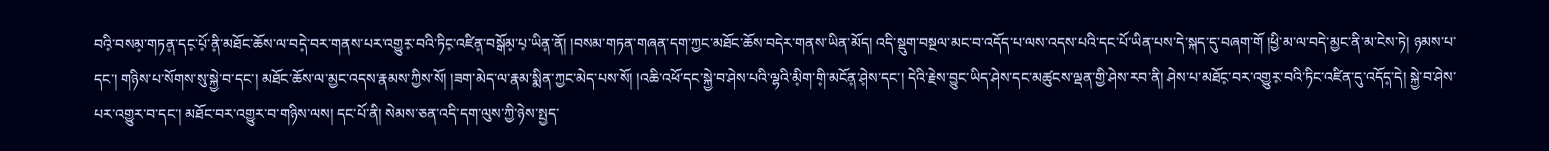བའི༷་བསམ༷་གཏན༷་དང༷་པོ༷་ནི༷་མཐོང་ཆོས་ལ་བདེ༷་བར་གནས་པར་འགྱུར༷་བའི་ཏིང༷་འཛིན༷་བསྒོམ༷་པ༷་ཡིན༷་ནོ། །བསམ་གཏན་གཞན་དག་ཀྱང་མཐོང་ཆོས་བདེར་གནས་ཡིན་མོད། འདི་སྡུག་བསྔལ་མང་བ་འདོད་པ་ལས་འདས་པའི་དང་པོ་ཡིན་པས་དེ་སྐད་དུ་བཞག་གོ །ཕྱི་མ་ལ་བདེ་མྱང་ནི་མ་ངེས་ཏེ། ཉམས་པ་དང་། གཉིས་པ་སོགས་སུ་སྐྱེ་བ་དང་། མཐོང་ཆོས་ལ་མྱང་འདས་རྣམས་ཀྱིས་སོ། །ཟག་མེད་ལ་རྣམ་སྨིན་ཀྱང་མེད་པས་སོ། །འཆི་འཕོ་དང་སྐྱེ་བ་ཤེས་པའི་ལྷའི་མི༷ག་གི༷་མངོན༷་ཤེ༷ས་དང་། དེའི་རྗེས་བྱུང་ཡིད་ཤེས་དང་མཚུངས་ལྡན་གྱི་ཤེས་རབ་ནི། ཤེས་པ་མཐོང༷་བར་འགྱུར༷་བའི་ཏིང་འཛིན་དུ་འདོད༷་དེ། སྐྱེ་བ་ཤེས་པར་འགྱུར་བ་དང་། མཐོང་བར་འགྱུར་བ་གཉིས་ལས། དང་པོ་ནི། སེམས་ཅན་འདི་དག་ལུས་ཀྱི་ཉེས་སྤྱད་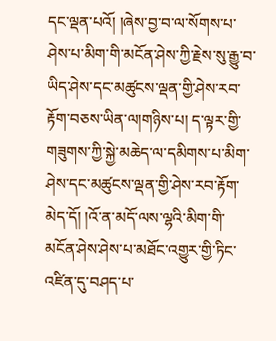དང་ལྡན་པའོ། །ཞེས་བྱ་བ་ལ་སོགས་པ་ཤེས་པ་མིག་གི་མངོན་ཤེས་ཀྱི་རྗེས་སུ་རྒྱུ་བ་ཡིད་ཤེས་དང་མཚུངས་ལྡན་གྱི་ཤེས་རབ་རྟོག་བཅས་ཡིན་ལ།གཉིས་པ། ད་ལྟར་གྱི་གཟུགས་ཀྱི་སྐྱེ་མཆེད་ལ་དམིགས་པ་མིག་ཤེས་དང་མཚུངས་ལྡན་གྱི་ཤེས་རབ་རྟོག་མེད་དོ། །འོ་ན་མདོ་ལས་ལྷའི་མིག་གི་མངོན་ཤེས་ཤེས་པ་མཐོང་འགྱུར་གྱི་ཏིང་འཛིན་དུ་བཤད་པ་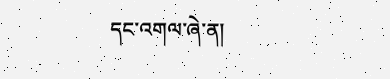དང་འགལ་ཞེ་ན།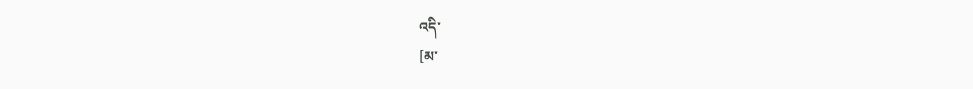འདི་
[མ་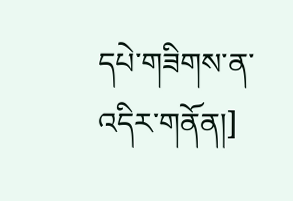དཔེ་གཟིགས་ན་འདིར་གནོན།]